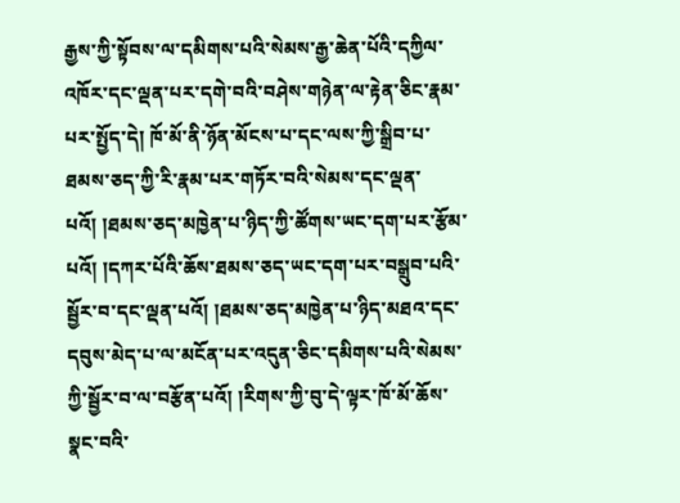རྒྱས་ཀྱི་སྟོབས་ལ་དམིགས་པའི་སེམས་རྒྱ་ཆེན་པོའི་དཀྱིལ་འཁོར་དང་ལྡན་པར་དགེ་བའི་བཤེས་གཉེན་ལ་རྟེན་ཅིང་རྣམ་པར་སྤྱོད་དེ། ཁོ་མོ་ནི་ཉོན་མོངས་པ་དང་ལས་ཀྱི་སྒྲིབ་པ་ཐམས་ཅད་ཀྱི་རི་རྣམ་པར་གཏོར་བའི་སེམས་དང་ལྡན་པའོ། །ཐམས་ཅད་མཁྱེན་པ་ཉིད་ཀྱི་ཚོགས་ཡང་དག་པར་རྩོམ་པའོ། །དཀར་པོའི་ཆོས་ཐམས་ཅད་ཡང་དག་པར་བསྒྲུབ་པའི་སྦྱོར་བ་དང་ལྡན་པའོ། །ཐམས་ཅད་མཁྱེན་པ་ཉིད་མཐའ་དང་དབུས་མེད་པ་ལ་མངོན་པར་འདུན་ཅིང་དམིགས་པའི་སེམས་ཀྱི་སྦྱོར་བ་ལ་བརྩོན་པའོ། །རིགས་ཀྱི་བུ་དེ་ལྟར་ཁོ་མོ་ཆོས་སྣང་བའི་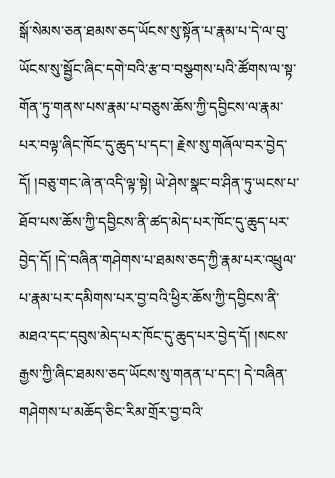སྒོ་སེམས་ཅན་ཐམས་ཅད་ཡོངས་སུ་སྟོན་པ་རྣམ་པ་དེ་ལ་བུ་ཡོངས་སུ་སྦྱོང་ཞིང་དགེ་བའི་རྩ་བ་བསྩགས་པའི་ཚོགས་ལ་སྟ་གོན་ཏུ་གནས་པས་རྣམ་པ་བཅུས་ཆོས་ཀྱི་དབྱིངས་ལ་རྣམ་པར་བལྟ་ཞིང་ཁོང་དུ་ཆུད་པ་དང་། རྗེས་སུ་གཞོལ་བར་བྱེད་དོ། །བཅུ་གང་ཞེ་ན་འདི་ལྟ་སྟེ། ཡེ་ཤེས་སྣང་བ་ཤིན་ཏུ་ཡངས་པ་ཐོབ་པས་ཆོས་ཀྱི་དབྱིངས་ནི་ཚད་མེད་པར་ཁོང་དུ་ཆུད་པར་བྱེད་དོ། །དེ་བཞིན་གཤེགས་པ་ཐམས་ཅད་ཀྱི་རྣམ་པར་འཕྲུལ་པ་རྣམ་པར་དམིགས་པར་བྱ་བའི་ཕྱིར་ཆོས་ཀྱི་དབྱིངས་ནི་མཐའ་དང་དབུས་མེད་པར་ཁོང་དུ་ཆུད་པར་བྱེད་དོ། །སངས་རྒྱས་ཀྱི་ཞིང་ཐམས་ཅད་ཡོངས་སུ་གནན་པ་དང་། དེ་བཞིན་གཤེགས་པ་མཆོད་ཅིང་རིམ་གྲོར་བྱ་བའི་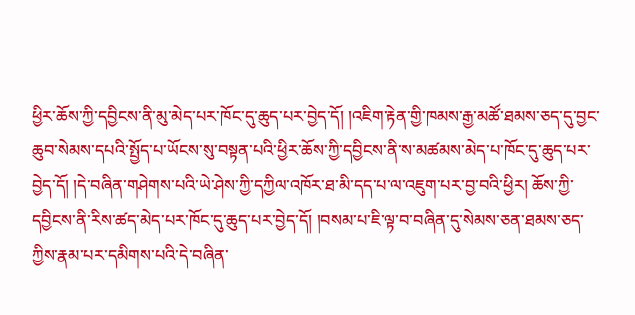ཕྱིར་ཆོས་ཀྱི་དབྱིངས་ནི་མུ་མེད་པར་ཁོང་དུ་ཆུད་པར་བྱེད་དོ། །འཇིག་རྟེན་གྱི་ཁམས་རྒྱ་མཚོ་ཐམས་ཅད་དུ་བྱང་ཆུབ་སེམས་དཔའི་སྤྱོད་པ་ཡོངས་སུ་བསྟན་པའི་ཕྱིར་ཆོས་ཀྱི་དབྱིངས་ནི་ས་མཚམས་མེད་པ་ཁོང་དུ་ཆུད་པར་བྱེད་དོ། །དེ་བཞིན་གཤེགས་པའི་ཡེ་ཤེས་ཀྱི་དཀྱིལ་འཁོར་ཐ་མི་དད་པ་ལ་འཇུག་པར་བྱ་བའི་ཕྱིར། ཆོས་ཀྱི་དབྱིངས་ནི་རིས་ཚད་མེད་པར་ཁོང་དུ་ཆུད་པར་བྱེད་དོ། །བསམ་པ་ཇི་ལྟ་བ་བཞིན་དུ་སེམས་ཅན་ཐམས་ཅད་ཀྱིས་རྣམ་པར་དམིགས་པའི་དེ་བཞིན་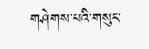གཤེགས་པའི་གསུང་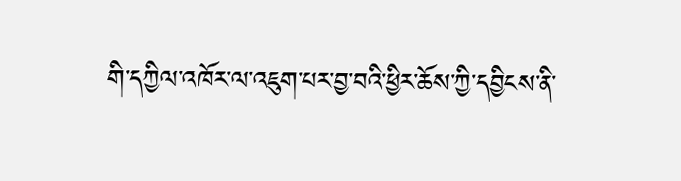གི་དཀྱིལ་འཁོར་ལ་འཇུག་པར་བྱ་བའི་ཕྱིར་ཆོས་ཀྱི་དབྱིངས་ནི་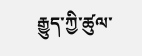རྒྱུད་ཀྱི་ཚུལ་